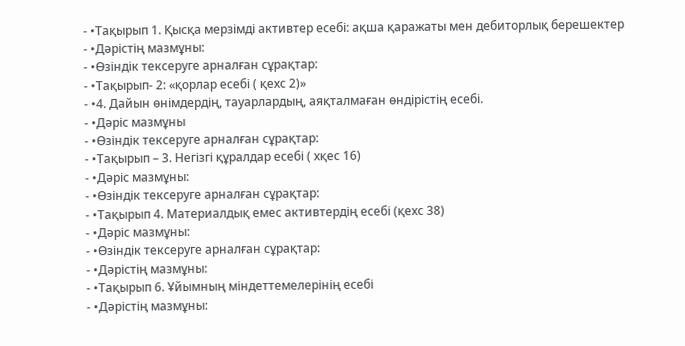- •Тақырып 1. Қысқа мерзімді активтер есебі: ақша қаражаты мен дебиторлық берешектер
- •Дәрістің мазмұны:
- •Өзіндік тексеруге арналған сұрақтар:
- •Тақырып- 2: «қорлар есебі ( қехс 2)»
- •4. Дайын өнімдердің, тауарлардың, аяқталмаған өндірістің есебі.
- •Дәріс мазмұны
- •Өзіндік тексеруге арналған сұрақтар:
- •Тақырып – 3. Негізгі құралдар есебі ( хқес 16)
- •Дәріс мазмұны:
- •Өзіндік тексеруге арналған сұрақтар:
- •Тақырып 4. Материалдық емес активтердің есебі (қехс 38)
- •Дәріс мазмұны:
- •Өзіндік тексеруге арналған сұрақтар:
- •Дәрістің мазмұны:
- •Тақырып 6. Ұйымның міндеттемелерінің есебі
- •Дәрістің мазмұны: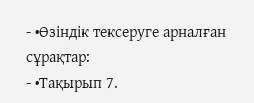- •Өзіндік тексеруге арналған сұрақтар:
- •Тақырып 7.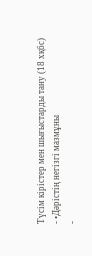Түсім кірістер мен шығыстарды тану (18 хқбс)
- •Дәрістің негізгі мазмұны
-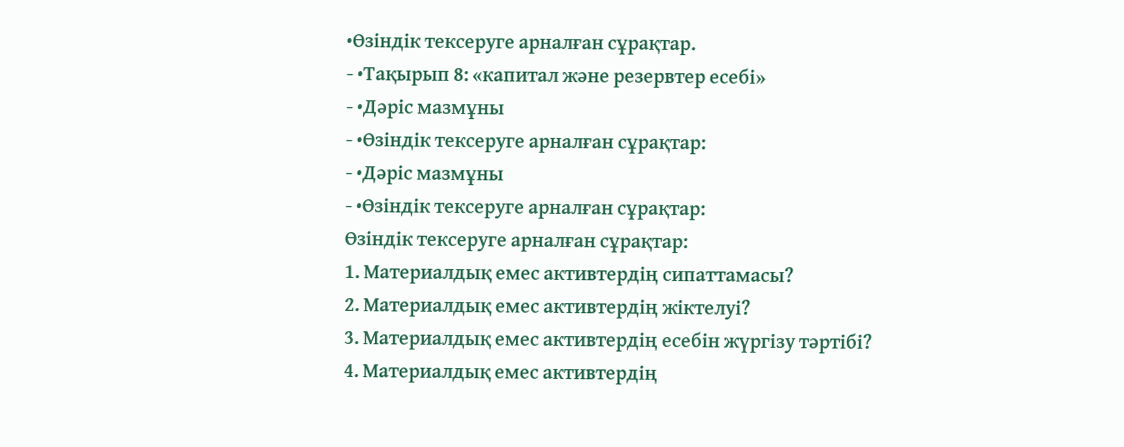•Өзіндік тексеруге арналған сұрақтар.
- •Тақырып 8: «капитал және резервтер есебі»
- •Дәріс мазмұны
- •Өзіндік тексеруге арналған сұрақтар:
- •Дәріс мазмұны
- •Өзіндік тексеруге арналған сұрақтар:
Өзіндік тексеруге арналған сұрақтар:
1. Материалдық емес активтердің сипаттамасы?
2. Материалдық емес активтердің жіктелуі?
3. Материалдық емес активтердің есебін жүргізу тәртібі?
4. Материалдық емес активтердің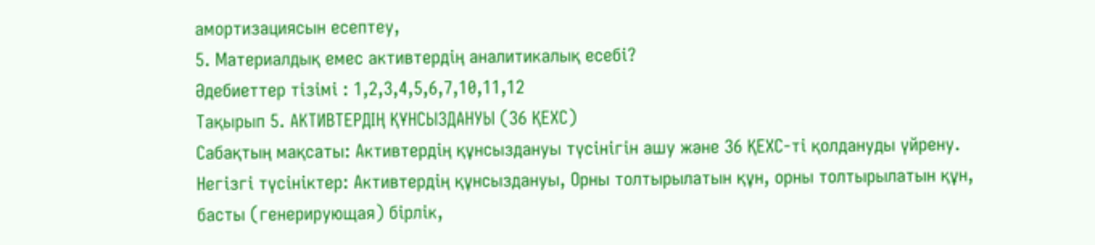амортизациясын есептеу,
5. Материалдық емес активтердің аналитикалық есебі?
Әдебиеттер тізімі : 1,2,3,4,5,6,7,10,11,12
Тақырып 5. АКТИВТЕРДІҢ ҚҰНСЫЗДАНУЫ (36 ҚЕХС)
Сабақтың мақсаты: Активтердің құнсыздануы түсінігін ашу және 36 ҚЕХС-ті қолдануды үйрену.
Негізгі түсініктер: Активтердің құнсыздануы, Орны толтырылатын құн, орны толтырылатын құн, басты (генерирующая) бірлік,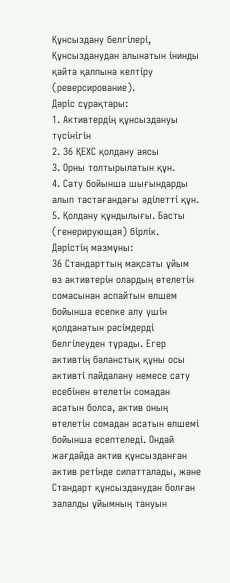Құнсыздану белгілері, Құнсызданудан алынатын інинды қайта қалпына келтіру (реверсирование).
Дәріс сұрақтары:
1. Активтердің құнсыздануы түсінігін
2. 36 ҚЕХС қолдану аясы
3. Орны толтырылатын құн.
4. Сату бойынша шығындарды алып тастағандағы әділетті құн.
5. Қолдану құндылығы. Басты (генерирующая) бірлік.
Дәрістің мазмұны:
36 Стандарттың мақсаты ұйым өз активтерін олардың өтелетін сомасынан аспайтын өлшем бойынша есепке алу үшін қолданатын рәсімдерді белгілеуден тұрады. Егер активтің баланстық құны осы активті пайдалану немесе сату есебінен өтелетін сомадан асатын болса, актив оның өтелетін сомадан асатын өлшемі бойынша есептеледі. Ондай жағдайда актив құнсызданған актив ретінде сипатталады, және Стандарт құнсызданудан болған залалды ұйымның тануын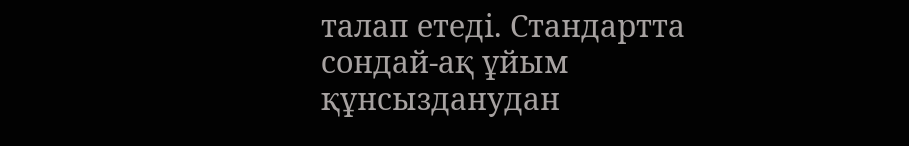талап етеді. Стандартта сондай-ақ ұйым құнсызданудан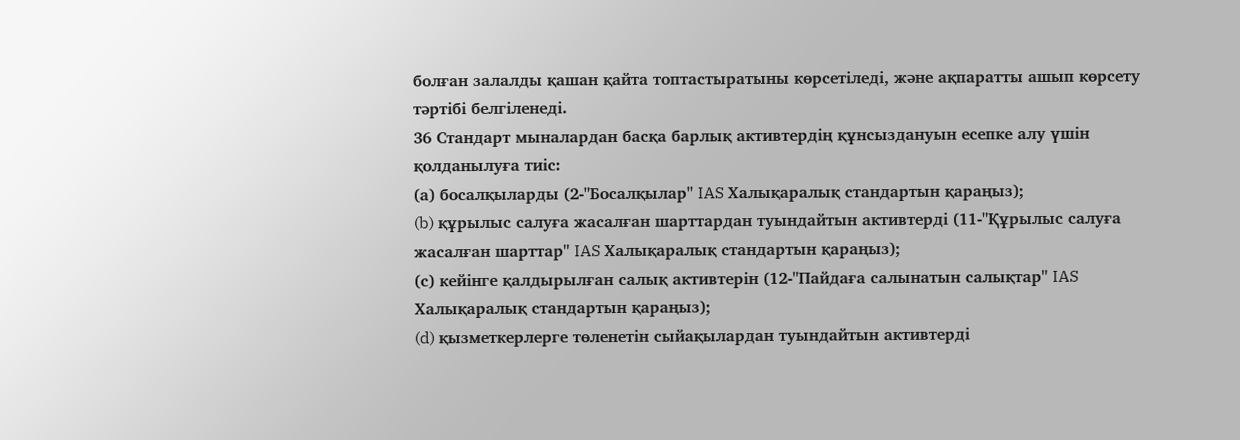болған залалды қашан қайта топтастыратыны көрсетіледі, және ақпаратты ашып көрсету тәртібі белгіленеді.
36 Стандарт мыналардан басқа барлық активтердің құнсыздануын есепке алу үшін қолданылуға тиіс:
(а) босалқыларды (2-"Босалқылар" IAS Халықаралық стандартын қараңыз);
(b) құрылыс салуға жасалған шарттардан туындайтын активтерді (11-"Құрылыс салуға жасалған шарттар" IAS Халықаралық стандартын қараңыз);
(с) кейінге қалдырылған салық активтерін (12-"Пайдаға салынатын салықтар" IAS Халықаралық стандартын қараңыз);
(d) қызметкерлерге төленетін сыйақылардан туындайтын активтерді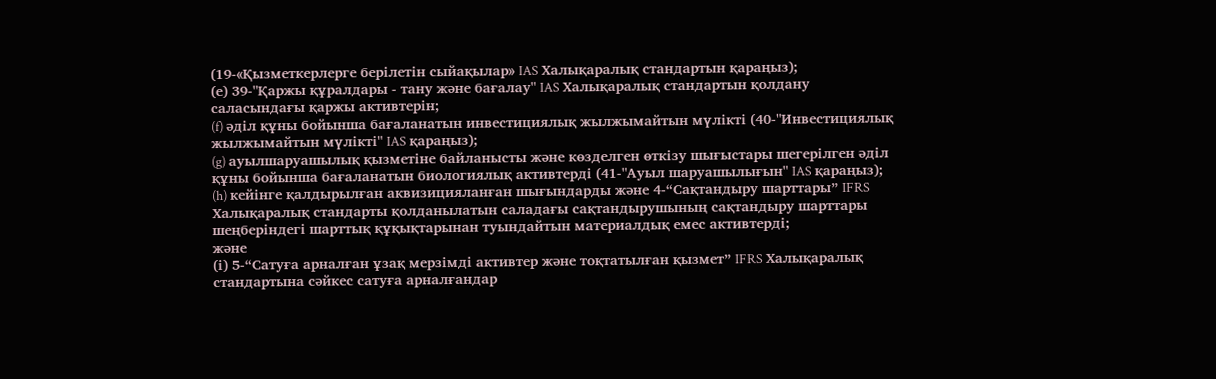(19-«Қызметкерлерге берілетін сыйақылар» IAS Халықаралық стандартын қараңыз);
(е) 39-"Қаржы құралдары - тану және бағалау" IAS Халықаралық стандартын қолдану саласындағы қаржы активтерін;
(f) әділ құны бойынша бағаланатын инвестициялық жылжымайтын мүлікті (40-"Инвестициялық жылжымайтын мүлікті" IAS қараңыз);
(g) ауылшаруашылық қызметіне байланысты және көзделген өткізу шығыстары шегерілген әділ құны бойынша бағаланатын биологиялық активтерді (41-"Ауыл шаруашылығын" IAS қараңыз);
(h) кейінге қалдырылған аквизицияланған шығындарды және 4-“Сақтандыру шарттары” IFRS Халықаралық стандарты қолданылатын саладағы сақтандырушының сақтандыру шарттары шеңберіндегі шарттық құқықтарынан туындайтын материалдық емес активтерді;
және
(і) 5-“Сатуға арналған ұзақ мерзімді активтер және тоқтатылған қызмет” IFRS Халықаралық стандартына сәйкес сатуға арналғандар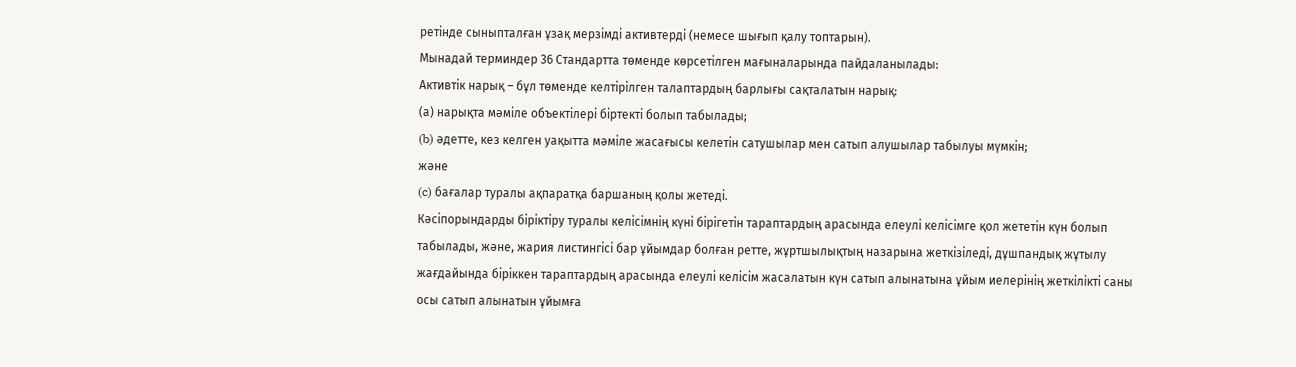ретінде сыныпталған ұзақ мерзімді активтерді (немесе шығып қалу топтарын).
Мынадай терминдер 36 Стандартта төменде көрсетілген мағыналарында пайдаланылады:
Активтік нарық – бұл төменде келтірілген талаптардың барлығы сақталатын нарық:
(а) нарықта мәміле объектілері біртекті болып табылады;
(b) әдетте, кез келген уақытта мәміле жасағысы келетін сатушылар мен сатып алушылар табылуы мүмкін;
және
(c) бағалар туралы ақпаратқа баршаның қолы жетеді.
Кәсіпорындарды біріктіру туралы келісімнің күні бірігетін тараптардың арасында елеулі келісімге қол жететін күн болып табылады, және, жария листингісі бар ұйымдар болған ретте, жұртшылықтың назарына жеткізіледі, дұшпандық жұтылу жағдайында біріккен тараптардың арасында елеулі келісім жасалатын күн сатып алынатына ұйым иелерінің жеткілікті саны осы сатып алынатын ұйымға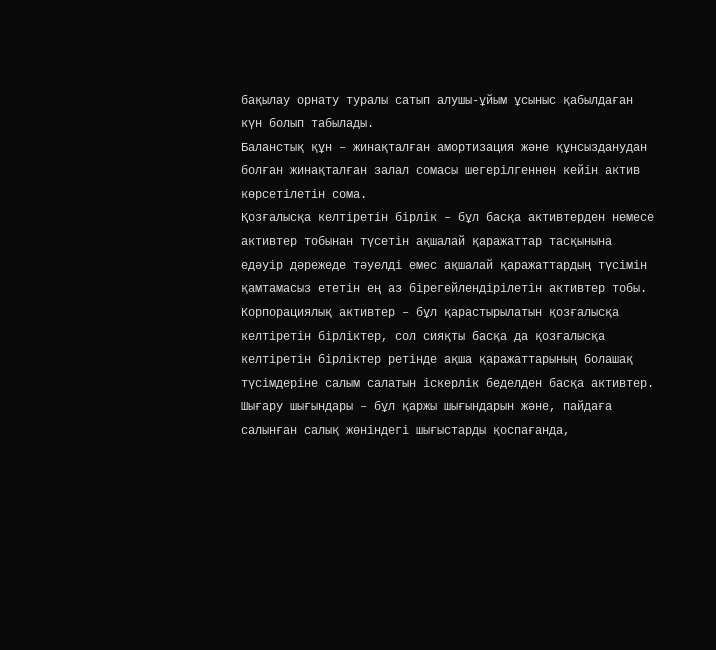бақылау орнату туралы сатып алушы-ұйым ұсыныс қабылдаған күн болып табылады.
Баланстық құн – жинақталған амортизация және құнсызданудан болған жинақталған залал сомасы шегерілгеннен кейін актив көрсетілетін сома.
Қозғалысқа келтіретін бірлік – бұл басқа активтерден немесе активтер тобынан түсетін ақшалай қаражаттар тасқынына едәуір дәрежеде тәуелді емес ақшалай қаражаттардың түсімін қамтамасыз ететін ең аз бірегейлендірілетін активтер тобы.
Корпорациялық активтер – бұл қарастырылатын қозғалысқа келтіретін бірліктер, сол сияқты басқа да қозғалысқа келтіретін бірліктер ретінде ақша қаражаттарының болашақ түсімдеріне салым салатын іскерлік беделден басқа активтер.
Шығару шығындары – бұл қаржы шығындарын және, пайдаға салынған салық жөніндегі шығыстарды қоспағанда,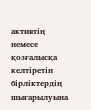активтің немесе қозғалысқа келтіретін бірліктердің шығарылуына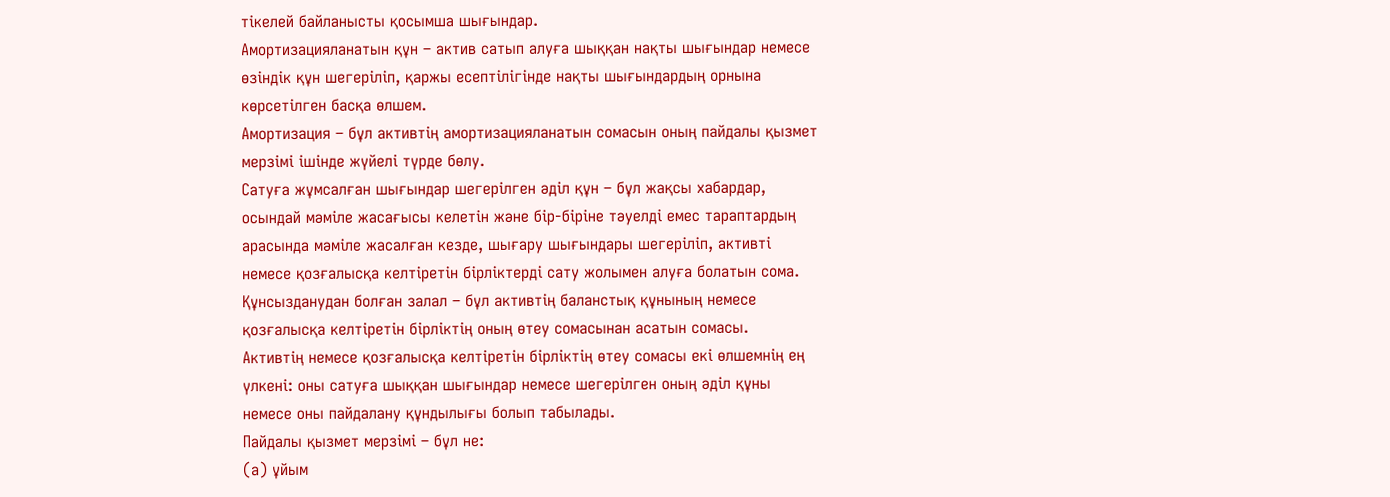тікелей байланысты қосымша шығындар.
Амортизацияланатын құн – актив сатып алуға шыққан нақты шығындар немесе өзіндік құн шегеріліп, қаржы есептілігінде нақты шығындардың орнына көрсетілген басқа өлшем.
Амортизация – бұл активтің амортизацияланатын сомасын оның пайдалы қызмет мерзімі ішінде жүйелі түрде бөлу.
Сатуға жұмсалған шығындар шегерілген әділ құн – бұл жақсы хабардар, осындай мәміле жасағысы келетін және бір-біріне тәуелді емес тараптардың арасында мәміле жасалған кезде, шығару шығындары шегеріліп, активті немесе қозғалысқа келтіретін бірліктерді сату жолымен алуға болатын сома.
Құнсызданудан болған залал – бұл активтің баланстық құнының немесе қозғалысқа келтіретін бірліктің оның өтеу сомасынан асатын сомасы.
Активтің немесе қозғалысқа келтіретін бірліктің өтеу сомасы екі өлшемнің ең үлкені: оны сатуға шыққан шығындар немесе шегерілген оның әділ құны немесе оны пайдалану құндылығы болып табылады.
Пайдалы қызмет мерзімі – бұл не:
(а) ұйым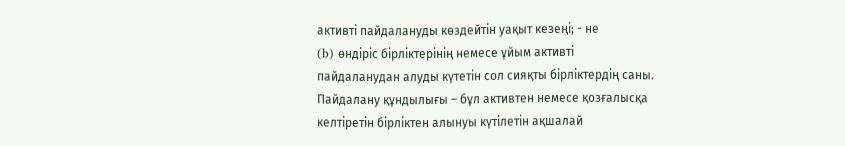активті пайдалануды көздейтін уақыт кезеңі; - не
(b) өндіріс бірліктерінің немесе ұйым активті пайдаланудан алуды күтетін сол сияқты бірліктердің саны.
Пайдалану құндылығы – бұл активтен немесе қозғалысқа келтіретін бірліктен алынуы күтілетін ақшалай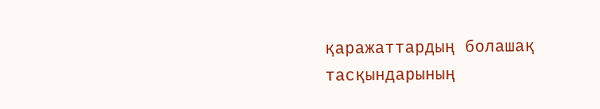қаражаттардың болашақ тасқындарының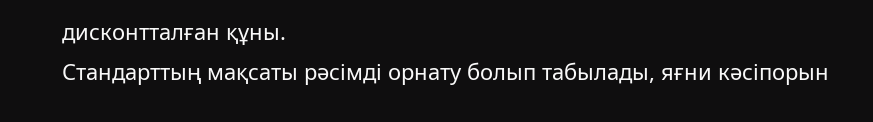дисконтталған құны.
Стандарттың мақсаты рәсімді орнату болып табылады, яғни кәсіпорын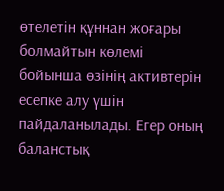өтелетін құннан жоғары болмайтын көлемі бойынша өзінің активтерін есепке алу үшін пайдаланылады. Егер оның баланстық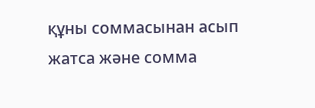құны соммасынан асып жатса және сомма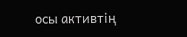осы активтің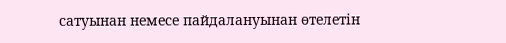сатуынан немесе пайдалануынан өтелетін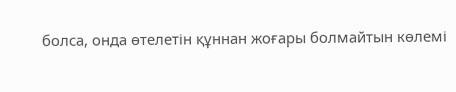болса, онда өтелетін құннан жоғары болмайтын көлемі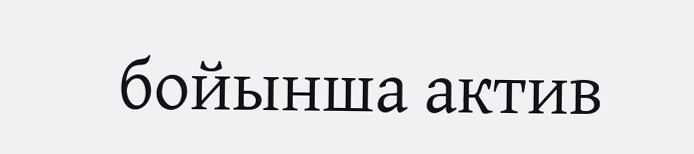бойынша актив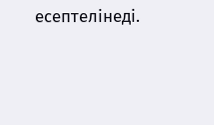есептелінеді.